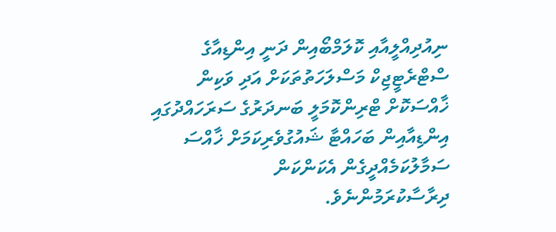ނިއުދިއްލީއާއި ކޮލަމްބޯއިން ދަނީ އިންޑިއާގެ ސްޓްރެޓީޖިކް މަސްލަހަތުތަކަށް އަދި ވަކިން ޚާއްސަކޮށް ޓްރިންކޮމަލީ ބަނދަރުގެ ސަރަހައްދުގައި އިންޑިއާއިން ބަހައްޓާ ޝައުގުވެރިކަމަށް ޚާއްސަ ސަމާލުކަމެއްދީގެން އެކަންކަން ދިރާސާކުރަމުންނެވެ.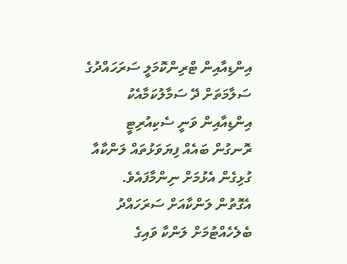އިންޑިއާއިން ޓްރިންކޮމަލީ ސަރަހައްދުގެ ސަލާމަތަށް ދޭ ސަމާލުކަމާއެކު އިންޑިއާއިން ވަނީ ސެކިއުރިޓީ ރޮނގުން ބައެއް ފިޔަވަޅުތައް ލަންކާއާ ގުޅިގެން އެޅުމަށް ނިންމާފައެވެ.
އެގޮތުން ލަންކާއަށް ސަރަހައްދު ބެލެހެއްޓުމަށް ލަންކާ ވައިގެ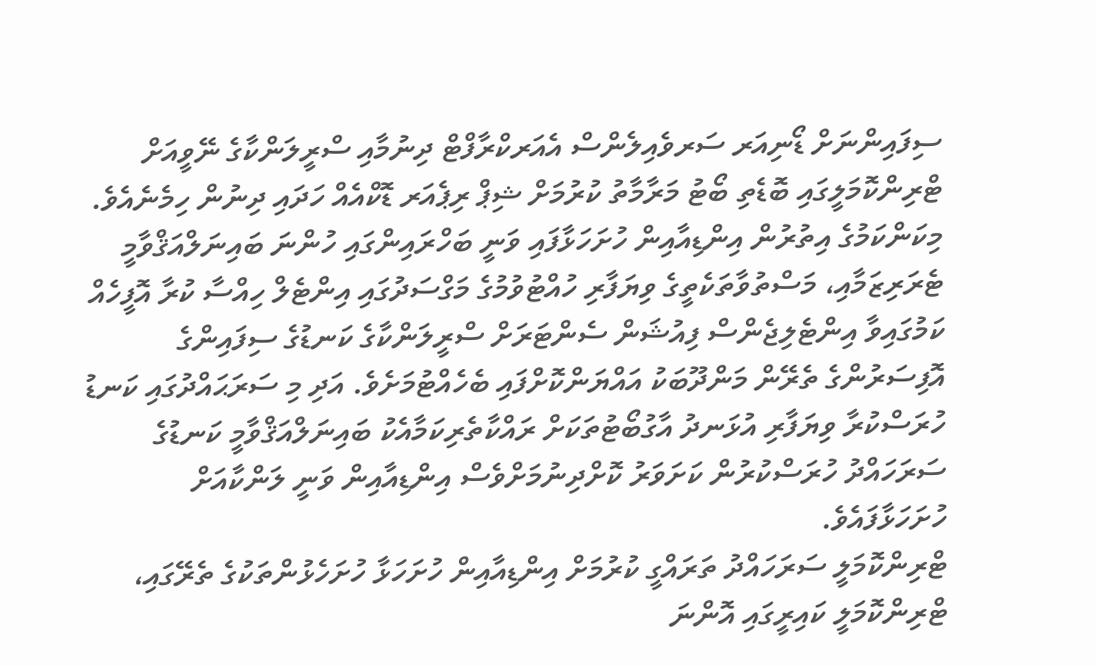ސިފައިންނަށް ޑޯނިއަރ ސަރވެއިލެންސް އެއަރކްރާފްޓް ދިނުމާއި ސްރީލަންކާގެ ނޭވީއަށް ޓްރިންކޮމަލީގައި ބޮޑެތި ބޯޓު މަރާމާތު ކުރުމަށް ޝިޕް ރިޕެއަރ ޑޮކްއެއް ހަދައި ދިނުން ހިމެނެއެވެ.
މިކަންކަމުގެ އިތުރުން އިންޑިއާއިން ހުށަހަޅާފައި ވަނީ ބަހްރައިންގައި ހުންނަ ބައިނަލްއަޤްވާމީ ޓެރަރިޒަމާއި، މަސްތުވާތަކެތީގެ ވިޔަފާރި ހުއްޓުވުމުގެ މަގްސަދުގައި އިންޓެލް ހިއްސާ ކުރާ އޮފީހެއް ކަމުގައިވާ އިންޓެލިޖެންސް ފިއުޝަން ސެންޓަރަށް ސްރީލަންކާގެ ކަނޑުގެ ސިފައިންގެ އޮފިސަރުންގެ ތެރޭން މަންދޫބަކު އައްޔަންކޮށްފައި ބެހެއްޓުމަށެވެ. އަދި މި ސަރަޙައްދުގައި ކަނޑު ހުރަސްކުރާ ވިޔަފާރި އުޅަނދު އާގުބޯޓުތަކަށް ރައްކާތެރިކަމާއެކު ބައިނަލްއަޤްވާމީ ކަނޑުގެ ސަރަހައްދު ހުރަސްކުރުން ކަށަވަރު ކޮށްދިނުމަށްވެސް އިންޑިއާއިން ވަނީ ލަންކާއަށް ހުށަހަޅާފައެވެ.
ޓްރިންކޮމަލީ ސަރަހައްދު ތަރައްގީ ކުރުމަށް އިންޑިއާއިން ހުށަހަޅާ ހުށަހެޅުންތަކުގެ ތެރޭގައި، ޓްރިންކޮމަލީ ކައިރީގައި އޮންނަ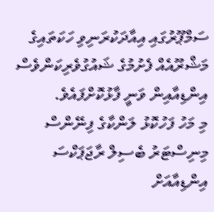ސަމްޕޫރުގައި އިއާދަކުރަނިވި ހަކަތައިގެ މަޝްރޫއެއް ފެށުމުގެ ޝައުގުވެރިކަންވެސް އިންޑިއާއިން ވަނީ ފާޅުކޮށްފައެވެ.
މި މަހު ފަހުކޮޅު ލަންކާގެ ފިނޭންސް މިނިސްޓަރު ބެސިލް ރާޖަޕަކްސަ އިންޑިއާއަށް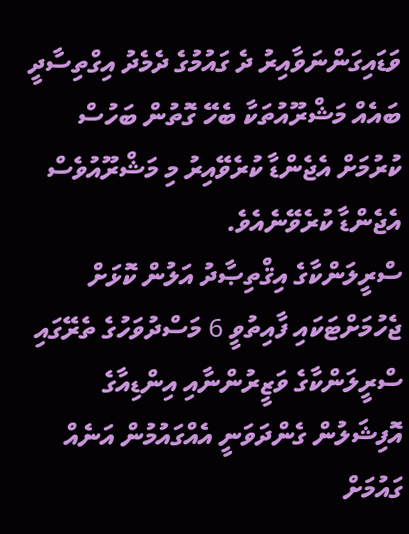ވަޑައިގަންނަވާއިރު ދެ ގައުމުގެ ދެމެދު އިގްތިސާދީ ބައެއް މަޝްރޫއުތަކާ ބެހޭ ގޮތުން ބަހުސް ކުރުމަށް އެޖެންޑާ ކުރެވޭއިރު މި މަޝްރޫއުވެސް އެޖެންޑާ ކުރެވޭނެއެވެ.
ސްރީލަންކާގެ އިޤްތިޞާދު އަލުން ކޮޅަށް ޖެހުމަށްޓަކައި ފާއިތުވީ 6 މަސްދުވަހުގެ ތެރޭގައި ސްރީލަންކާގެ ވަޒީރުންނާއި އިންޑިއާގެ އޮފިޝަލުން ގެންދަވަނީ އެއްގައުމުން އަނެއް ގައުމަށް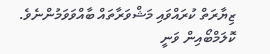ޒިޔާރަތް ކުރައްވައި މަޝްވަރާތައް ބާއްވަވަމުންނެވެ.
ކޮލަމްބޯއިން ވަނީ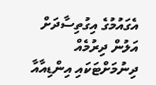އެގައުމުގެ އިގުތިސާދަށް އަލުން ދިރުމެއް ދިނުމަށްޓަކައި އިންޑިއާއާ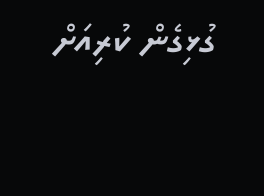ގުޅިގެން ކުރިއަށް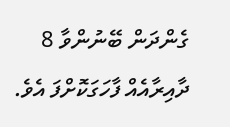ގެންދަން ބޭނުންވާ 8 ދާއިރާއެއް ފާހަގަކޮށްފަ އެވެ.